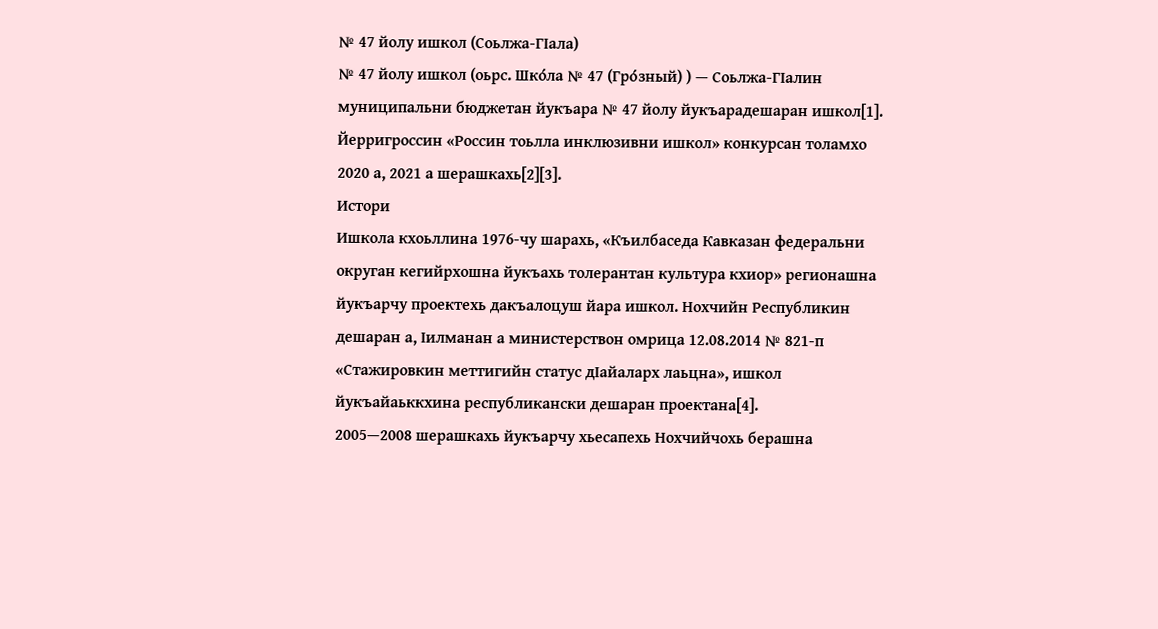№ 47 йолу ишкол (Соьлжа-ГӀала)
№ 47 йолу ишкол (оьрс. Шко́ла № 47 (Гро́зный) ) — Соьлжа-ГӀалин муниципальни бюджетан йукъара № 47 йолу йукъарадешаран ишкол[1].
Йерригроссин «Россин тоьлла инклюзивни ишкол» конкурсан толамхо 2020 а, 2021 а шерашкахь[2][3].
Истори
Ишкола кхоьллина 1976-чу шарахь, «Къилбаседа Кавказан федеральни округан кегийрхошна йукъахь толерантан культура кхиор» регионашна йукъарчу проектехь дакъалоцуш йара ишкол. Нохчийн Республикин дешаран а, Ӏилманан а министерствон омрица 12.08.2014 № 821-п «Стажировкин меттигийн статус дӀайаларх лаьцна», ишкол йукъайаьккхина республикански дешаран проектана[4].
2005—2008 шерашкахь йукъарчу хьесапехь Нохчийчохь берашна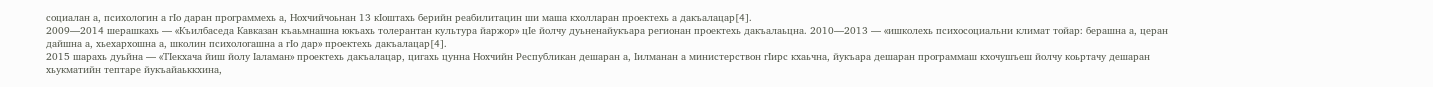социалан а, психологин а гӀо даран программехь а, Нохчийчоьнан 13 кӀоштахь берийн реабилитацин ши маша кхолларан проектехь а дакъалацар[4].
2009—2014 шерашкахь — «Къилбаседа Кавказан къаьмнашна юкъахь толерантан культура йаржор» цӀе йолчу дуьненайукъара регионан проектехь дакъалаьцна. 2010—2013 — «ишколехь психосоциальни климат тойар: берашна а, церан дайшна а, хьехархошна а, школин психологашна а гӀо дар» проектехь дакъалацар[4].
2015 шарахь дуьйна — «ТӀекхача йиш йолу Ӏаламан» проектехь дакъалацар, цигахь цунна Нохчийн Республикан дешаран а, Ӏилманан а министерствон гӀирс кхаьчна, йукъара дешаран программаш кхочушъеш йолчу коьртачу дешаран хьукматийн тептаре йукъайаьккхина,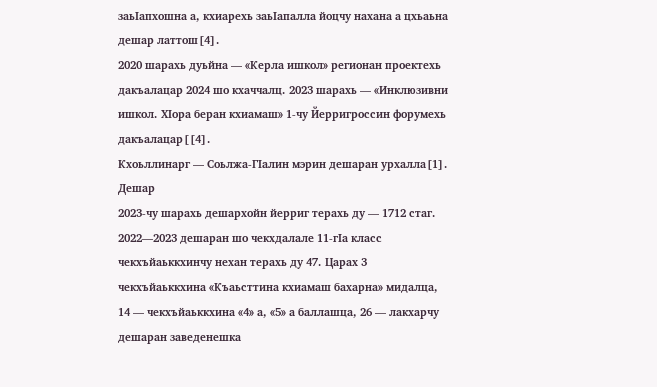заьӀапхошна а, кхиарехь заьӀапалла йоцчу нахана а цхьаьна дешар латтош[4].
2020 шарахь дуьйна — «Керла ишкол» регионан проектехь дакъалацар 2024 шо кхаччалц. 2023 шарахь — «Инклюзивни ишкол. ХӀора беран кхиамаш» 1-чу Йерригроссин форумехь дакъалацар[[4].
Кхоьллинарг — Соьлжа-ГӀалин мэрин дешаран урхалла[1].
Дешар
2023-чу шарахь дешархойн йерриг терахь ду — 1712 стаг. 2022—2023 дешаран шо чекхдалале 11-гӀа класс чекхъйаьккхинчу нехан терахь ду 47. Царах 3 чекхъйаьккхина «Къаьсттина кхиамаш бахарна» мидалца, 14 — чекхъйаьккхина «4» а, «5» а баллашца, 26 — лакхарчу дешаран заведенешка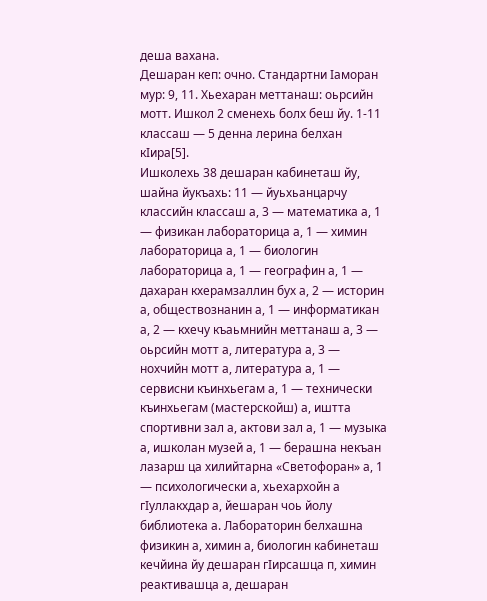деша вахана.
Дешаран кеп: очно. Стандартни Ӏаморан мур: 9, 11. Хьехаран меттанаш: оьрсийн мотт. Ишкол 2 сменехь болх беш йу. 1-11 классаш — 5 денна лерина белхан кӀира[5].
Ишколехь 38 дешаран кабинеташ йу, шайна йукъахь: 11 — йуьхьанцарчу классийн классаш а, 3 — математика а, 1 — физикан лабораторица а, 1 — химин лабораторица а, 1 — биологин лабораторица а, 1 — географин а, 1 — дахаран кхерамзаллин бух а, 2 — историн а, обществознанин а, 1 — информатикан а, 2 — кхечу къаьмнийн меттанаш а, 3 — оьрсийн мотт а, литература а, 3 — нохчийн мотт а, литература а, 1 — сервисни къинхьегам а, 1 — технически къинхьегам (мастерскойш) а, иштта спортивни зал а, актови зал а, 1 — музыка а, ишколан музей а, 1 — берашна некъан лазарш ца хилийтарна «Светофоран» а, 1 — психологически а, хьехархойн а гӀуллакхдар а, йешаран чоь йолу библиотека а. Лабораторин белхашна физикин а, химин а, биологин кабинеташ кечйина йу дешаран гӀирсашца п, химин реактивашца а, дешаран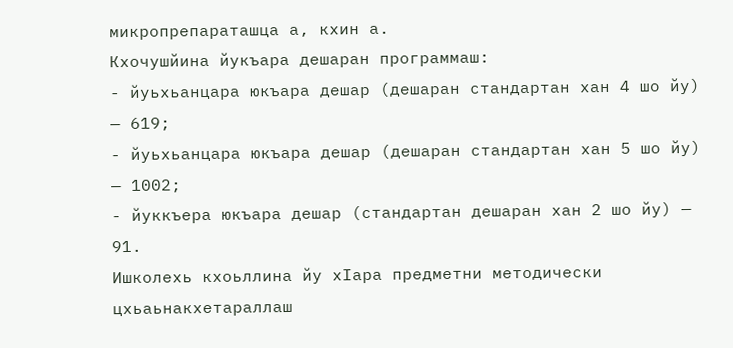микропрепараташца а, кхин а.
Кхочушйина йукъара дешаран программаш:
- йуьхьанцара юкъара дешар (дешаран стандартан хан 4 шо йу) — 619;
- йуьхьанцара юкъара дешар (дешаран стандартан хан 5 шо йу) — 1002;
- йуккъера юкъара дешар (стандартан дешаран хан 2 шо йу) — 91.
Ишколехь кхоьллина йу хӀара предметни методически цхьаьнакхетараллаш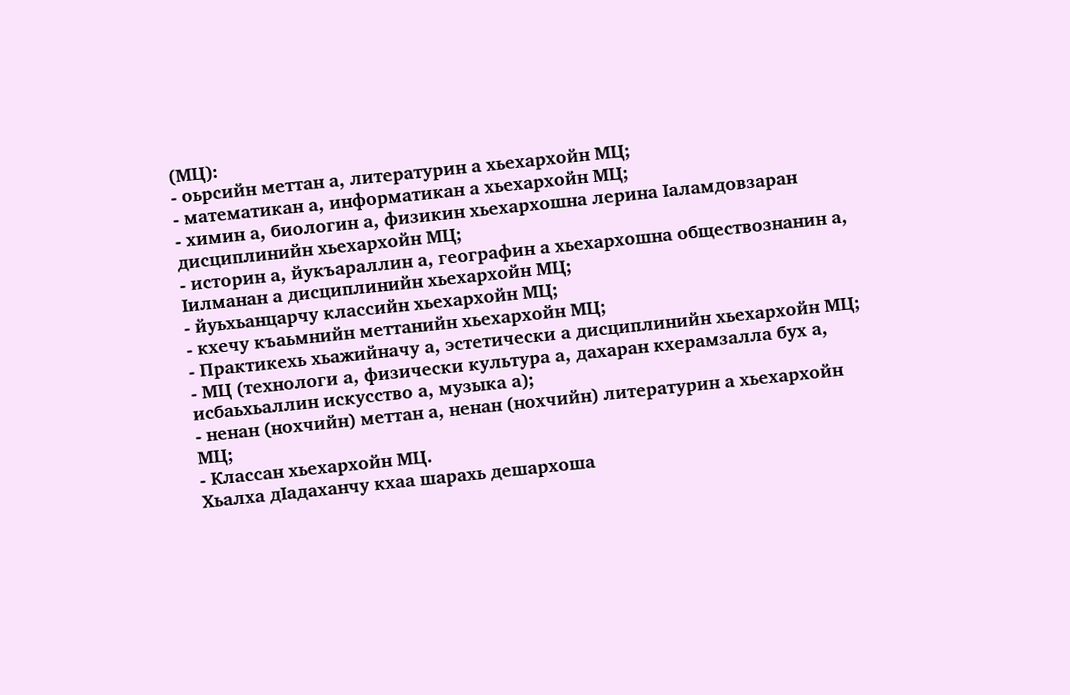(МЦ):
- оьрсийн меттан а, литературин а хьехархойн МЦ;
- математикан а, информатикан а хьехархойн МЦ;
- химин а, биологин а, физикин хьехархошна лерина Ӏаламдовзаран дисциплинийн хьехархойн МЦ;
- историн а, йукъараллин а, географин а хьехархошна обществознанин а, Ӏилманан а дисциплинийн хьехархойн МЦ;
- йуьхьанцарчу классийн хьехархойн МЦ;
- кхечу къаьмнийн меттанийн хьехархойн МЦ;
- Практикехь хьажийначу а, эстетически а дисциплинийн хьехархойн МЦ;
- МЦ (технологи а, физически культура а, дахаран кхерамзалла бух а, исбаьхьаллин искусство а, музыка а);
- ненан (нохчийн) меттан а, ненан (нохчийн) литературин а хьехархойн МЦ;
- Классан хьехархойн МЦ.
Хьалха дӀадаханчу кхаа шарахь дешархоша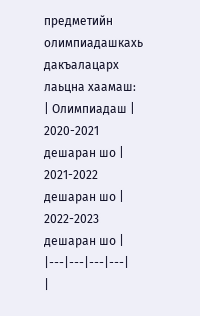предметийн олимпиадашкахь дакъалацарх лаьцна хаамаш:
| Олимпиадаш | 2020-2021 дешаран шо | 2021-2022 дешаран шо | 2022-2023 дешаран шо |
|---|---|---|---|
|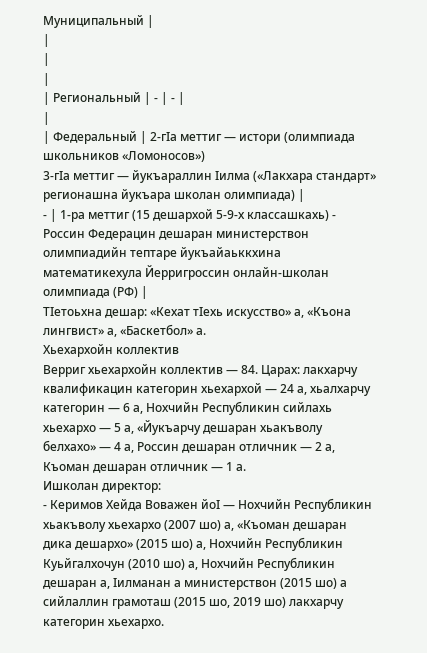Муниципальный |
|
|
|
| Региональный | - | - |
|
| Федеральный | 2-гӀа меттиг — истори (олимпиада школьников «Ломоносов»)
3-гӀа меттиг — йукъараллин Ӏилма («Лакхара стандарт» регионашна йукъара школан олимпиада) |
- | 1-ра меттиг (15 дешархой 5-9-х классашкахь) -
Россин Федерацин дешаран министерствон олимпиадийн тептаре йукъайаьккхина математикехула Йерригроссин онлайн-школан олимпиада (РФ) |
ТӀетоьхна дешар: «Кехат тӀехь искусство» а, «Къона лингвист» а, «Баскетбол» а.
Хьехархойн коллектив
Верриг хьехархойн коллектив — 84. Царах: лакхарчу квалификацин категорин хьехархой — 24 а, хьалхарчу категорин — 6 а, Нохчийн Республикин сийлахь хьехархо — 5 а, «Йукъарчу дешаран хьакъволу белхахо» — 4 а, Россин дешаран отличник — 2 а, Къоман дешаран отличник — 1 а.
Ишколан директор:
- Керимов Хейда Воважен йоӀ — Нохчийн Республикин хьакъволу хьехархо (2007 шо) а, «Къоман дешаран дика дешархо» (2015 шо) а, Нохчийн Республикин Куьйгалхочун (2010 шо) а, Нохчийн Республикин дешаран а, Ӏилманан а министерствон (2015 шо) а сийлаллин грамоташ (2015 шо, 2019 шо) лакхарчу категорин хьехархо.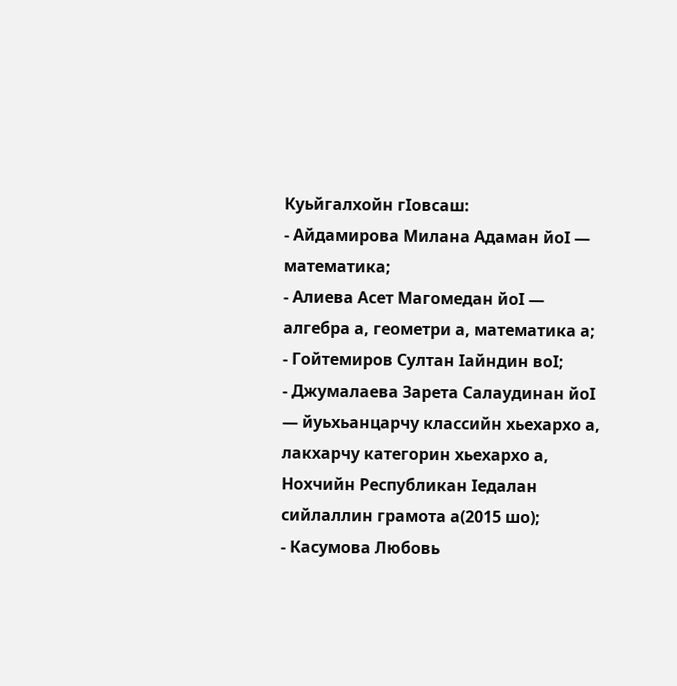Куьйгалхойн гӀовсаш:
- Айдамирова Милана Адаман йоӀ — математика;
- Алиева Асет Магомедан йоӀ — алгебра а, геометри а, математика а;
- Гойтемиров Султан Ӏайндин воӀ;
- Джумалаева Зарета Салаудинан йоӀ — йуьхьанцарчу классийн хьехархо а, лакхарчу категорин хьехархо а, Нохчийн Республикан Ӏедалан сийлаллин грамота а(2015 шо);
- Касумова Любовь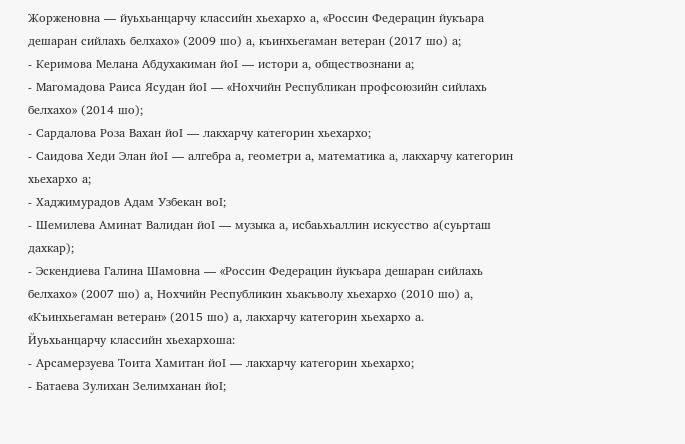Жорженовна — йуьхьанцарчу классийн хьехархо а, «Россин Федерацин йукъара дешаран сийлахь белхахо» (2009 шо) а, къинхьегаман ветеран (2017 шо) а;
- Керимова Мелана Абдухакиман йоӀ — истори а, обществознани а;
- Магомадова Раиса Ясудан йоӀ — «Нохчийн Республикан профсоюзийн сийлахь белхахо» (2014 шо);
- Сардалова Роза Вахан йоӀ — лакхарчу категорин хьехархо;
- Саидова Хеди Элан йоӀ — алгебра а, геометри а, математика а, лакхарчу категорин хьехархо а;
- Хаджимурадов Адам Узбекан воӀ;
- Шемилева Аминат Валидан йоӀ — музыка а, исбаьхьаллин искусство а(суьрташ дахкар);
- Эскендиева Галина Шамовна — «Россин Федерацин йукъара дешаран сийлахь белхахо» (2007 шо) а, Нохчийн Республикин хьакъволу хьехархо (2010 шо) а, «Къинхьегаман ветеран» (2015 шо) а, лакхарчу категорин хьехархо а.
Йуьхьанцарчу классийн хьехархоша:
- Арсамерзуева Тоита Хамитан йоӀ — лакхарчу категорин хьехархо;
- Батаева Зулихан Зелимханан йоӀ;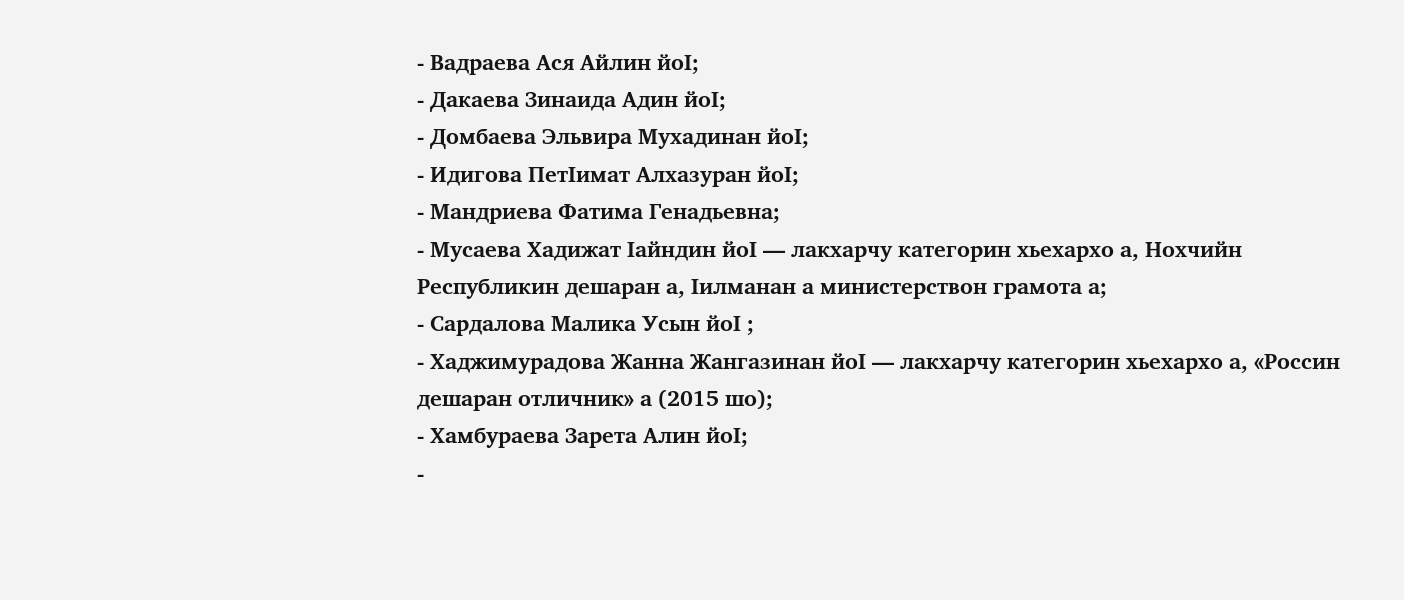- Вадраева Ася Айлин йоӀ;
- Дакаева Зинаида Адин йоӀ;
- Домбаева Эльвира Мухадинан йоӀ;
- Идигова ПетӀимат Алхазуран йоӀ;
- Мандриева Фатима Генадьевна;
- Мусаева Хадижат Ӏайндин йоӀ — лакхарчу категорин хьехархо а, Нохчийн Республикин дешаран а, Ӏилманан а министерствон грамота а;
- Сардалова Малика Усын йоӀ ;
- Хаджимурадова Жанна Жангазинан йоӀ — лакхарчу категорин хьехархо а, «Россин дешаран отличник» а (2015 шо);
- Хамбураева Зарета Алин йоӀ;
-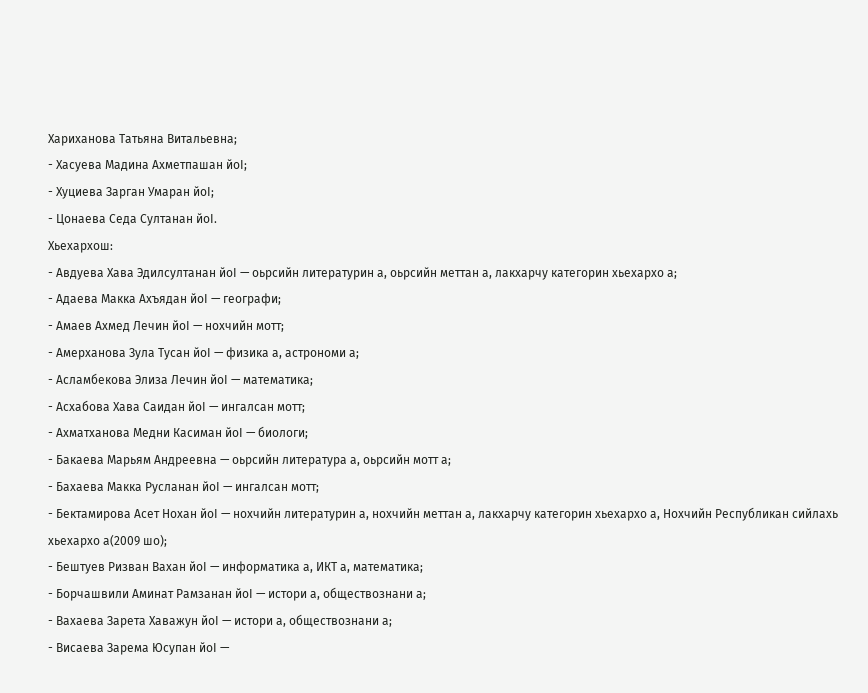Хариханова Татьяна Витальевна;
- Хасуева Мадина Ахметпашан йоӀ;
- Хуциева Зарган Умаран йоӀ;
- Цонаева Седа Султанан йоӀ.
Хьехархош:
- Авдуева Хава Эдилсултанан йоӀ — оьрсийн литературин а, оьрсийн меттан а, лакхарчу категорин хьехархо а;
- Адаева Макка Ахъядан йоӀ — географи;
- Амаев Ахмед Лечин йоӀ — нохчийн мотт;
- Амерханова Зула Тусан йоӀ — физика а, астрономи а;
- Асламбекова Элиза Лечин йоӀ — математика;
- Асхабова Хава Саидан йоӀ — ингалсан мотт;
- Ахматханова Медни Касиман йоӀ — биологи;
- Бакаева Марьям Андреевна — оьрсийн литература а, оьрсийн мотт а;
- Бахаева Макка Русланан йоӀ — ингалсан мотт;
- Бектамирова Асет Нохан йоӀ — нохчийн литературин а, нохчийн меттан а, лакхарчу категорин хьехархо а, Нохчийн Республикан сийлахь хьехархо а(2009 шо);
- Бештуев Ризван Вахан йоӀ — информатика а, ИКТ а, математика;
- Борчашвили Аминат Рамзанан йоӀ — истори а, обществознани а;
- Вахаева Зарета Хаважун йоӀ — истори а, обществознани а;
- Висаева Зарема Юсупан йоӀ —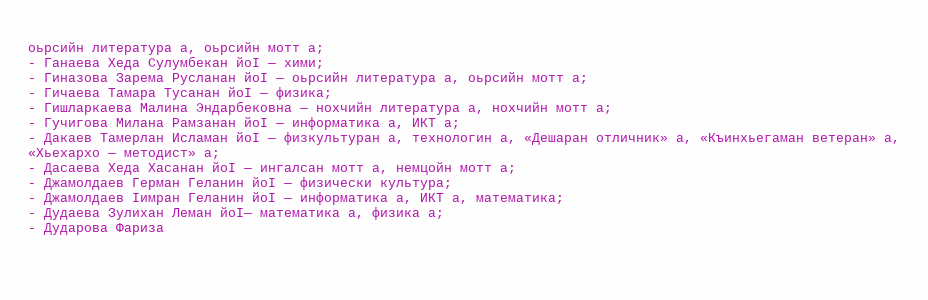оьрсийн литература а, оьрсийн мотт а;
- Ганаева Хеда Сулумбекан йоӀ — хими;
- Гиназова Зарема Русланан йоӀ — оьрсийн литература а, оьрсийн мотт а;
- Гичаева Тамара Тусанан йоӀ — физика;
- Гишларкаева Малина Эндарбековна — нохчийн литература а, нохчийн мотт а;
- Гучигова Милана Рамзанан йоӀ — информатика а, ИКТ а;
- Дакаев Тамерлан Исламан йоӀ — физкультуран а, технологин а, «Дешаран отличник» а, «Къинхьегаман ветеран» а, «Хьехархо — методист» а;
- Дасаева Хеда Хасанан йоӀ — ингалсан мотт а, немцойн мотт а;
- Джамолдаев Герман Геланин йоӀ — физически культура;
- Джамолдаев Ӏимран Геланин йоӀ — информатика а, ИКТ а, математика;
- Дудаева Зулихан Леман йоӀ— математика а, физика а;
- Дударова Фариза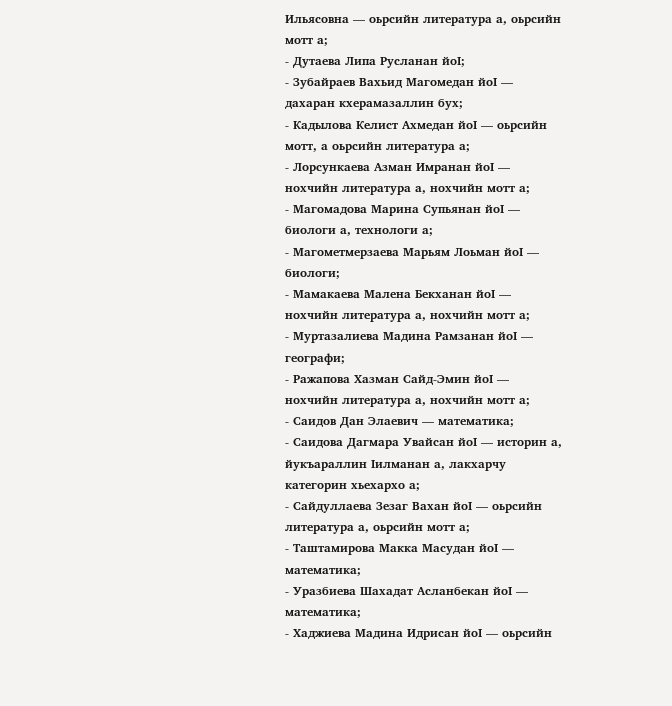Ильясовна — оьрсийн литература а, оьрсийн мотт а;
- Дутаева Липа Русланан йоӀ;
- Зубайраев Вахьид Магомедан йоӀ — дахаран кхерамазаллин бух;
- Кадылова Келист Ахмедан йоӀ — оьрсийн мотт, а оьрсийн литература а;
- Лорсункаева Азман Имранан йоӀ — нохчийн литература а, нохчийн мотт а;
- Магомадова Марина Супьянан йоӀ — биологи а, технологи а;
- Магометмерзаева Марьям Лоьман йоӀ — биологи;
- Мамакаева Малена Бекханан йоӀ — нохчийн литература а, нохчийн мотт а;
- Муртазалиева Мадина Рамзанан йоӀ — географи;
- Ражапова Хазман Сайд-Эмин йоӀ — нохчийн литература а, нохчийн мотт а;
- Саидов Дан Элаевич — математика;
- Саидова Дагмара Увайсан йоӀ — историн а, йукъараллин Ӏилманан а, лакхарчу категорин хьехархо а;
- Сайдуллаева Зезаг Вахан йоӀ — оьрсийн литература а, оьрсийн мотт а;
- Таштамирова Макка Масудан йоӀ — математика;
- Уразбиева Шахадат Асланбекан йоӀ — математика;
- Хаджиева Мадина Идрисан йоӀ — оьрсийн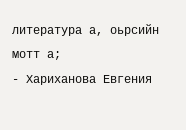литература а, оьрсийн мотт а;
- Хариханова Евгения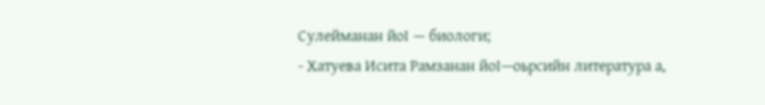Сулейманан йоӀ — биологи;
- Хатуева Исита Рамзанан йоӀ—оьрсийн литература а,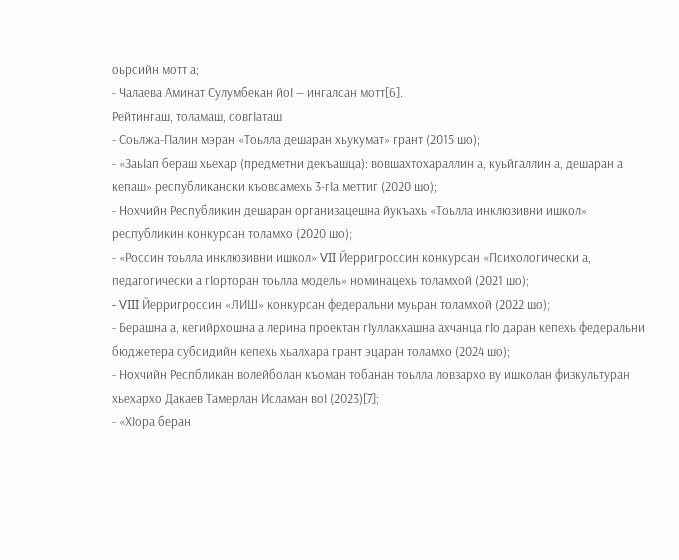оьрсийн мотт а;
- Чалаева Аминат Сулумбекан йоӀ — ингалсан мотт[6].
Рейтингаш, толамаш, совгӀаташ
- Соьлжа-ГӀалин мэран «Тоьлла дешаран хьукумат» грант (2015 шо);
- «ЗаьӀап бераш хьехар (предметни декъашца): вовшахтохараллин а, куьйгаллин а, дешаран а кепаш» республикански къовсамехь 3-гӀа меттиг (2020 шо);
- Нохчийн Республикин дешаран организацешна йукъахь «Тоьлла инклюзивни ишкол» республикин конкурсан толамхо (2020 шо);
- «Россин тоьлла инклюзивни ишкол» VII Йерригроссин конкурсан «Психологически а, педагогически а гӀорторан тоьлла модель» номинацехь толамхой (2021 шо);
- VIII Йерригроссин «ЛИШ» конкурсан федеральни муьран толамхой (2022 шо);
- Берашна а, кегийрхошна а лерина проектан гӀуллакхашна ахчанца гӀо даран кепехь федеральни бюджетера субсидийн кепехь хьалхара грант эцаран толамхо (2024 шо);
- Нохчийн Респбликан волейболан къоман тобанан тоьлла ловзархо ву ишколан физкультуран хьехархо Дакаев Тамерлан Исламан воӀ (2023)[7];
- «ХӀора беран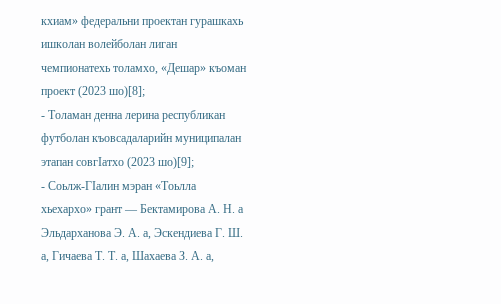кхиам» федеральни проектан гурашкахь ишколан волейболан лиган чемпионатехь толамхо, «Дешар» къоман проект (2023 шо)[8];
- Толаман денна лерина республикан футболан къовсадаларийн муниципалан этапан совгӀатхо (2023 шо)[9];
- Соьлж-ГӀалин мэран «Тоьлла хьехархо» грант — Бектамирова А. Н. а Эльдарханова Э. А. а, Эскендиева Г. Ш. а, Гичаева Т. Т. а, Шахаева З. А. а,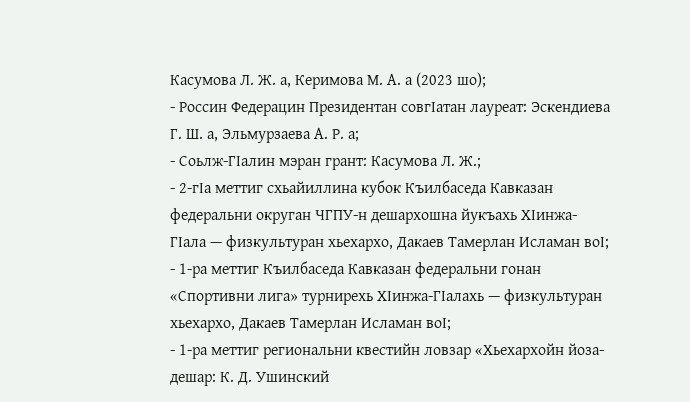Касумова Л. Ж. а, Керимова М. А. а (2023 шо);
- Россин Федерацин Президентан совгӀатан лауреат: Эскендиева Г. Ш. а, Эльмурзаева А. Р. а;
- Соьлж-ГӀалин мэран грант: Касумова Л. Ж.;
- 2-гӀа меттиг схьайиллина кубок Къилбаседа Кавказан федеральни округан ЧГПУ-н дешархошна йукъахь ХӀинжа-ГӀала — физкультуран хьехархо, Дакаев Тамерлан Исламан воӀ;
- 1-ра меттиг Къилбаседа Кавказан федеральни гонан «Спортивни лига» турнирехь ХӀинжа-ГӀалахь — физкультуран хьехархо, Дакаев Тамерлан Исламан воӀ;
- 1-ра меттиг региональни квестийн ловзар «Хьехархойн йоза-дешар: К. Д. Ушинский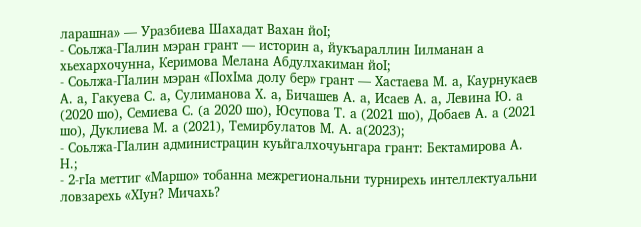ларашна» — Уразбиева Шахадат Вахан йоӀ;
- Соьлжа-ГӀалин мэран грант — историн а, йукъараллин Ӏилманан а хьехархочунна, Керимова Мелана Абдулхакиман йоӀ;
- Соьлжа-ГӀалин мэран «ПохӀма долу бер» грант — Хастаева М. а, Каурнукаев А. а, Гакуева С. а, Сулиманова Х. а, Бичашев А. а, Исаев А. а, Левина Ю. а (2020 шо), Семиева С. (а 2020 шо), Юсупова Т. а (2021 шо), Добаев А. а (2021 шо), Дуклиева М. а (2021), Темирбулатов М. А. а(2023);
- Соьлжа-ГӀалин администрацин куьйгалхочуьнгара грант: Бектамирова А. Н.;
- 2-гӀа меттиг «Маршо» тобанна межрегиональни турнирехь интеллектуальни ловзарехь «ХӀун? Мичахь?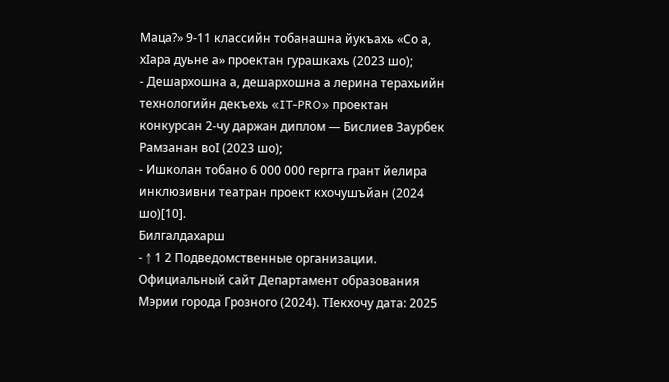Маца?» 9-11 классийн тобанашна йукъахь «Со а, хӀара дуьне а» проектан гурашкахь (2023 шо);
- Дешархошна а, дешархошна а лерина терахьийн технологийн декъехь «IT-PRO» проектан конкурсан 2-чу даржан диплом — Бислиев Заурбек Рамзанан воӀ (2023 шо);
- Ишколан тобано 6 000 000 гергга грант йелира инклюзивни театран проект кхочушъйан (2024 шо)[10].
Билгалдахарш
- ↑ 1 2 Подведомственные организации. Официальный сайт Департамент образования Мэрии города Грозного (2024). ТӀекхочу дата: 2025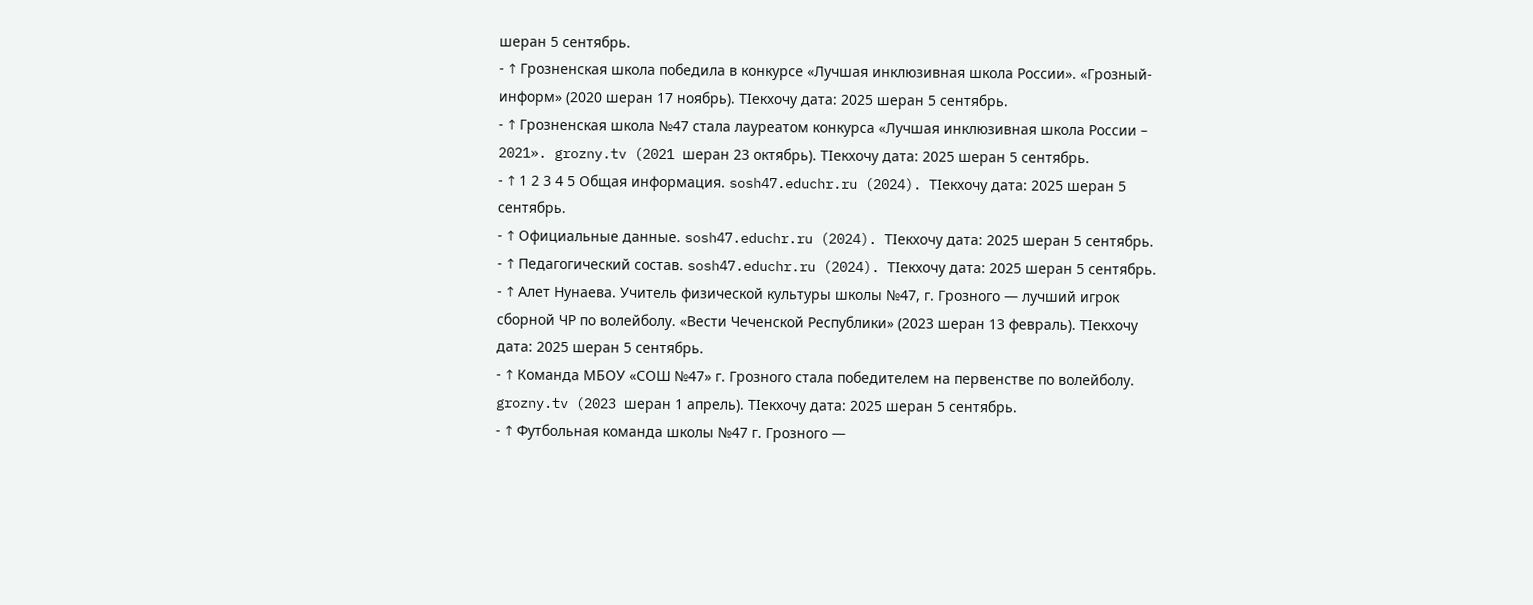шеран 5 сентябрь.
- ↑ Грозненская школа победила в конкурсе «Лучшая инклюзивная школа России». «Грозный-информ» (2020 шеран 17 ноябрь). ТӀекхочу дата: 2025 шеран 5 сентябрь.
- ↑ Грозненская школа №47 стала лауреатом конкурса «Лучшая инклюзивная школа России – 2021». grozny.tv (2021 шеран 23 октябрь). ТӀекхочу дата: 2025 шеран 5 сентябрь.
- ↑ 1 2 3 4 5 Общая информация. sosh47.educhr.ru (2024). ТӀекхочу дата: 2025 шеран 5 сентябрь.
- ↑ Официальные данные. sosh47.educhr.ru (2024). ТӀекхочу дата: 2025 шеран 5 сентябрь.
- ↑ Педагогический состав. sosh47.educhr.ru (2024). ТӀекхочу дата: 2025 шеран 5 сентябрь.
- ↑ Алет Нунаева. Учитель физической культуры школы №47, г. Грозного — лучший игрок сборной ЧР по волейболу. «Вести Чеченской Республики» (2023 шеран 13 февраль). ТӀекхочу дата: 2025 шеран 5 сентябрь.
- ↑ Команда МБОУ «СОШ №47» г. Грозного стала победителем на первенстве по волейболу. grozny.tv (2023 шеран 1 апрель). ТӀекхочу дата: 2025 шеран 5 сентябрь.
- ↑ Футбольная команда школы №47 г. Грозного —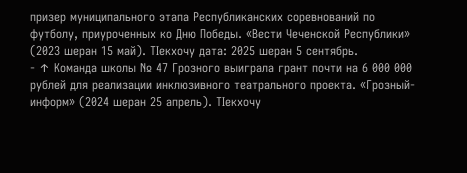призер муниципального этапа Республиканских соревнований по футболу, приуроченных ко Дню Победы. «Вести Чеченской Республики» (2023 шеран 15 май). ТӀекхочу дата: 2025 шеран 5 сентябрь.
- ↑ Команда школы № 47 Грозного выиграла грант почти на 6 000 000 рублей для реализации инклюзивного театрального проекта. «Грозный-информ» (2024 шеран 25 апрель). ТӀекхочу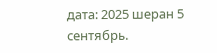дата: 2025 шеран 5 сентябрь.